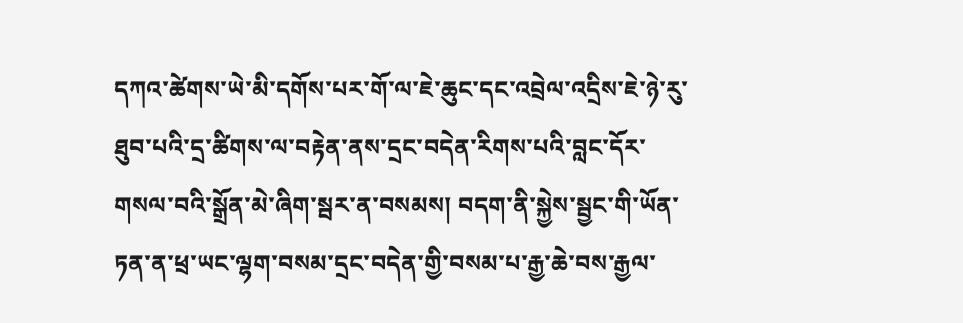དཀའ་ཚེགས་ཡེ་མི་དགོས་པར་གོ་ལ་ཇེ་ཆུང་དང་འབྲེལ་འདྲིས་ཇེ་ཉེ་རུ་ཐུབ་པའི་དྲ་ཚིགས་ལ་བརྟེན་ནས་དྲང་བདེན་རིགས་པའི་བླང་དོར་གསལ་བའི་སྒྲོན་མེ་ཞིག་སྦར་ན་བསམས། བདག་ནི་སྐྱེས་སྦྱང་གི་ཡོན་ཏན་ན་ཕྲ་ཡང་ལྷག་བསམ་དྲང་བདེན་གྱི་བསམ་པ་རྒྱ་ཆེ་བས་རྒྱལ་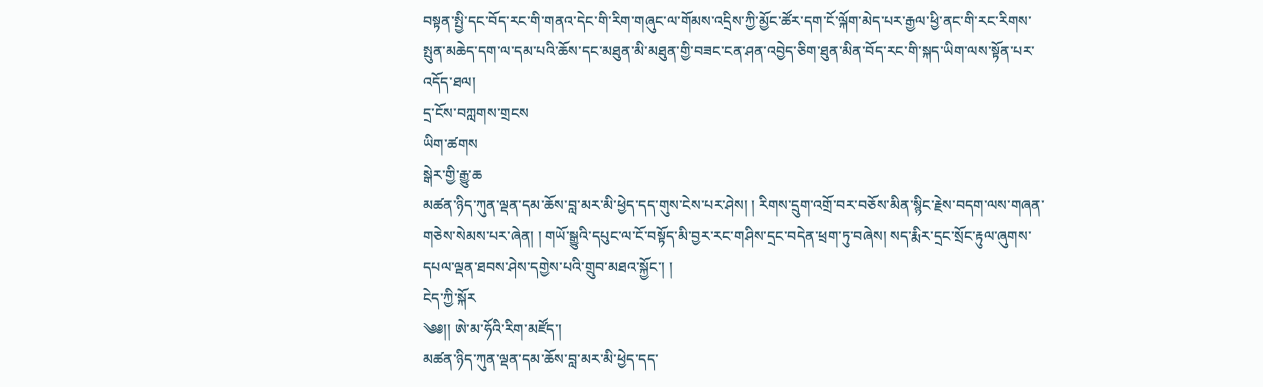བསྟན་སྤྱི་དང་བོད་རང་གི་གནའ་དེང་གི་རིག་གཞུང་ལ་གོམས་འདྲིས་ཀྱི་མྱོང་ཚོར་དག་ངོ་ལྐོག་མེད་པར་རྒྱལ་ཕྱི་ནང་གི་རང་རིགས་སྤུན་མཆེད་དག་ལ་དམ་པའི་ཆོས་དང་མཐུན་མི་མཐུན་གྱི་བཟང་ངན་ཤན་འབྱེད་ཅིག་ཐུན་མིན་བོད་རང་གི་སྐད་ཡིག་ལས་སྟོན་པར་འདོད་ཐལ།
དྲ་ངོས་བཀླགས་གྲངས
ཡིག་ཚགས
སྒེར་གྱི་རྒྱུ་ཆ
མཚན་ཉིད་ཀུན་ལྡན་དམ་ཆོས་བླ་མར་མི་ཕྱེད་དད་གུས་ངེས་པར་ཤེས། ། རིགས་དྲུག་འགྲོ་བར་བཅོས་མིན་སྙིང་རྗེས་བདག་ལས་གཞན་གཅེས་སེམས་པར་ཞེན། ། གཡོ་སྒྱུའི་དཔུང་ལ་ངོ་བསྟོད་མི་བྱར་རང་གཤིས་དྲང་བདེན་ཕྲག་ཏུ་བཞེས། སད་རྨིར་དྲང་སྲོང་རྟུལ་ཞུགས་དཔལ་ལྡན་ཐབས་ཤེས་དགྱེས་པའི་གྲུབ་མཐའ་སྐྱོང་། །
ངེད་ཀྱི་སྐོར
༄༅།། ཨེ་མ་ཧོའི་རིག་མཛོད་།
མཚན་ཉིད་ཀུན་ལྡན་དམ་ཆོས་བླ་མར་མི་ཕྱེད་དད་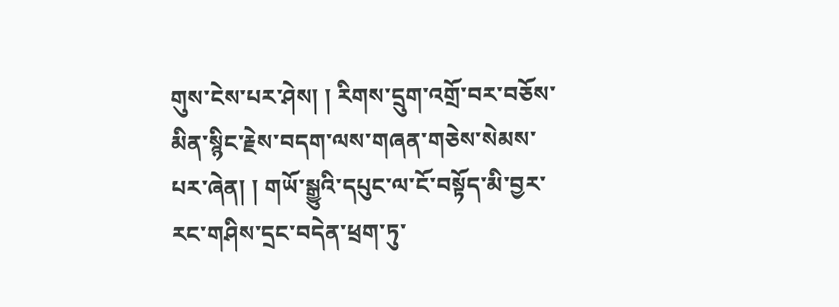གུས་ངེས་པར་ཤེས། ། རིགས་དྲུག་འགྲོ་བར་བཅོས་མིན་སྙིང་རྗེས་བདག་ལས་གཞན་གཅེས་སེམས་པར་ཞེན། ། གཡོ་སྒྱུའི་དཔུང་ལ་ངོ་བསྟོད་མི་བྱར་རང་གཤིས་དྲང་བདེན་ཕྲག་ཏུ་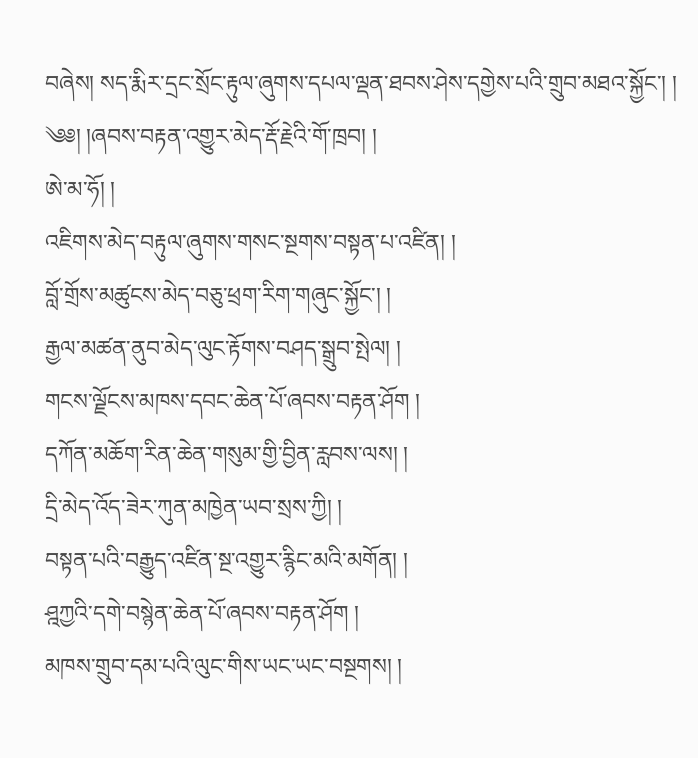བཞེས། སད་རྨིར་དྲང་སྲོང་རྟུལ་ཞུགས་དཔལ་ལྡན་ཐབས་ཤེས་དགྱེས་པའི་གྲུབ་མཐའ་སྐྱོང་། །
༄༅། །ཞབས་བརྟན་འགྱུར་མེད་རྡོ་རྗེའི་གོ་ཁྲབ། །
ཨེ་མ་ཧོ། །
འཇིགས་མེད་བརྟུལ་ཞུགས་གསང་སྔགས་བསྟན་པ་འཛིན། །
བློ་གྲོས་མཚུངས་མེད་བཅུ་ཕྲག་རིག་གཞུང་སྐྱོང་། །
རྒྱལ་མཚན་ནུབ་མེད་ལུང་རྟོགས་བཤད་སྒྲུབ་སྤེལ། །
གངས་ལྗོངས་མཁས་དབང་ཆེན་པོ་ཞབས་བརྟན་ཤོག །
དཀོན་མཆོག་རིན་ཆེན་གསུམ་གྱི་བྱིན་རླབས་ལས། །
དྲི་མེད་འོད་ཟེར་ཀུན་མཁྱེན་ཡབ་སྲས་ཀྱི། །
བསྟན་པའི་བརྒྱུད་འཛིན་སྔ་འགྱུར་རྙིང་མའི་མགོན། །
ཤྰཀྱའི་དགེ་བསྙེན་ཆེན་པོ་ཞབས་བརྟན་ཤོག །
མཁས་གྲུབ་དམ་པའི་ལུང་གིས་ཡང་ཡང་བསྔགས། །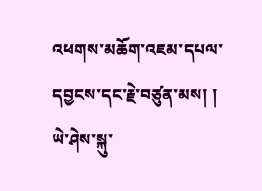འཕགས་མཆོག་འཇམ་དཔལ་དབྱངས་དང་རྗེ་བཙུན་མས། །
ཡེ་ཤེས་སྐུ་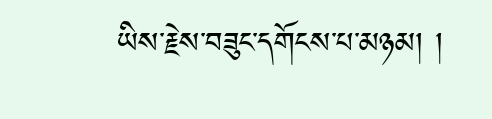ཡིས་རྗེས་བཟུང་དགོངས་པ་མཉམ། །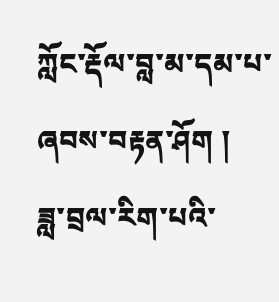ཀློང་རྡོལ་བླ་མ་དམ་པ་ཞབས་བརྟན་ཤོག །
ཟླ་བྲལ་རིག་པའི་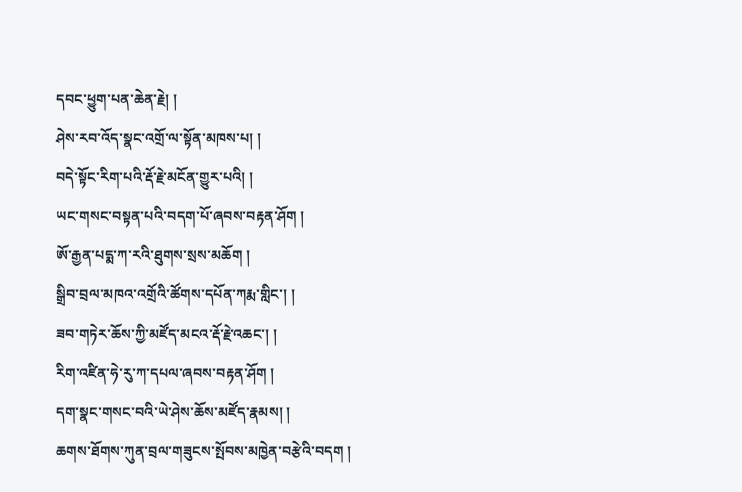དབང་ཕྱུག་པན་ཆེན་རྗེ། །
ཤེས་རབ་འོད་སྣང་འགྲོ་ལ་སྟོན་མཁས་པ། །
བདེ་སྟོང་རིག་པའི་རྡོ་རྗེ་མངོན་གྱུར་པའི། །
ཡང་གསང་བསྟན་པའི་བདག་པོ་ཞབས་བརྟན་ཤོག །
ཨོ་རྒྱན་པདྨ་ཀ་རའི་ཐུགས་སྲས་མཆོག །
སྒྲིབ་བྲལ་མཁའ་འགྲོའི་ཚོགས་དཔོན་ཀརྨ་གླིང་། །
ཟབ་གཏེར་ཆོས་ཀྱི་མཛོད་མངའ་རྡོ་རྗེ་འཆང་། །
རིག་འཛིན་ཧེ་རུ་ཀ་དཔལ་ཞབས་བརྟན་ཤོག །
དག་སྣང་གསང་བའི་ཡེ་ཤེས་ཆོས་མཛོད་རྣམས། །
ཆགས་ཐོགས་ཀུན་བྲལ་གཟུངས་སྤོབས་མཁྱེན་བརྩེའི་བདག །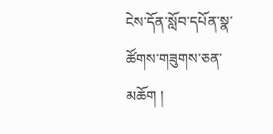ངེས་དོན་སློབ་དཔོན་སྣ་ཚོགས་གཟུགས་ཅན་མཆོག །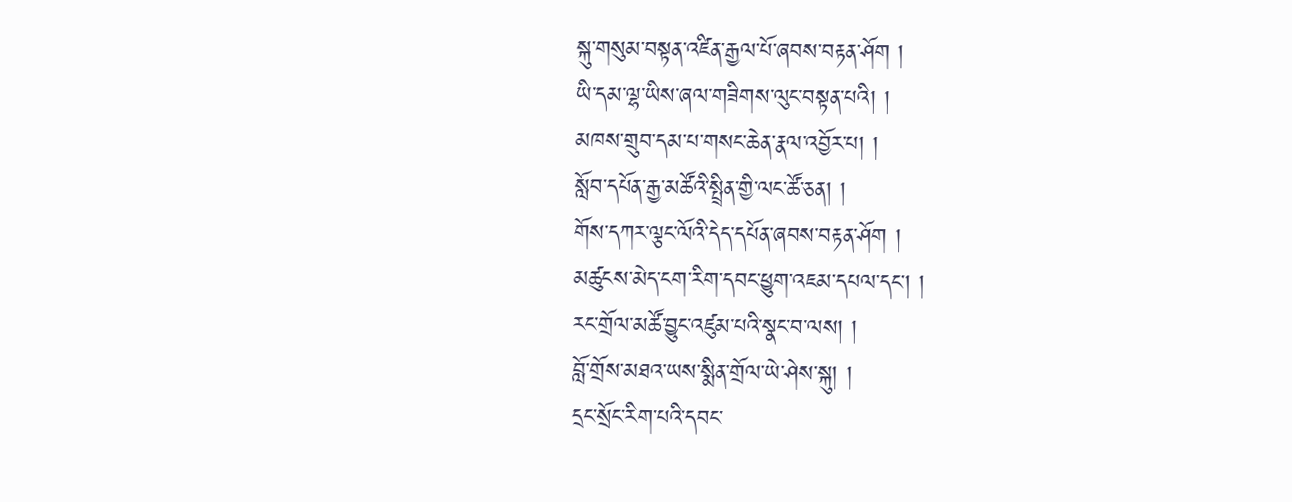སྐུ་གསུམ་བསྟན་འཛིན་རྒྱལ་པོ་ཞབས་བརྟན་ཤོག །
ཡི་དམ་ལྷ་ཡིས་ཞལ་གཟིགས་ལུང་བསྟན་པའི། །
མཁས་གྲུབ་དམ་པ་གསང་ཆེན་རྣལ་འབྱོར་པ། །
སློབ་དཔོན་རྒྱ་མཚོའི་སྤྲིན་གྱི་ལང་ཚོ་ཅན། །
གོས་དཀར་ལྕང་ལོའི་དེད་དཔོན་ཞབས་བརྟན་ཤོག །
མཚུངས་མེད་ངག་རིག་དབང་ཕྱུག་འཇམ་དཔལ་དང་། །
རང་གྲོལ་མཚོ་བྱུང་འཛུམ་པའི་སྣང་བ་ལས། །
བློ་གྲོས་མཐའ་ཡས་སྨིན་གྲོལ་ཡེ་ཤེས་སྐུ། །
དྲང་སྲོང་རིག་པའི་དབང་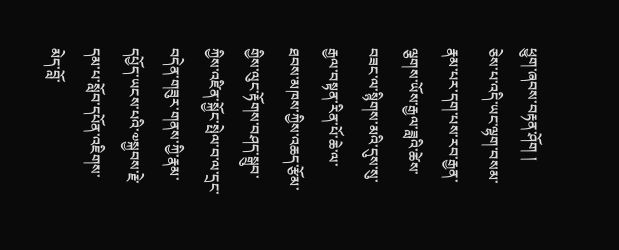ཕྱུག་ཞབས་བརྟན་ཤོག །
ཅེས་པ་འདི་ཡང་ལྷག་བསམ་རྣམ་པར་དག་པས་རབ་རྒྱན་ལྕགས་ཡོས་རྒྱལ་ཟླའི་ཚེས་བཟང་ལ་སྙིགས་མའི་དུས་སུ་རྒྱལ་བསྟན་རིན་པོ་ཆེ་ལ་ཐབས་མཁས་ཀྱིས་འཆད་རྩོམ་གྱིས་ལུང་རྟོགས་བཤད་སྒྲུབ་ཀྱིས་འཛིན་སྐྱོང་སྤེལ་བ་ལ་དྲང་བདེན་གཟུར་གནས་ཀྱི་རྣམ་དཔྱོད་ཡངས་པའི་༧སྐྱབས་རྗེ་དམ་པ་སློབ་དཔོན་འཇིགས་མེད་བློ་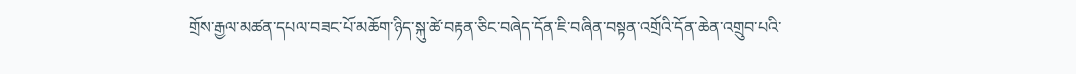གྲོས་རྒྱལ་མཚན་དཔལ་བཟང་པོ་མཆོག་ཉིད་སྐུ་ཚེ་བརྟན་ཅིང་བཞེད་དོན་ཇི་བཞིན་བསྟན་འགྲོའི་དོན་ཆེན་འགྲུབ་པའི་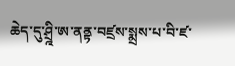ཆེད་དུ་ཤྲྰི་ཨ་ནནྟ་བཛྲས་སྨྲས་པ་བི་ཛ་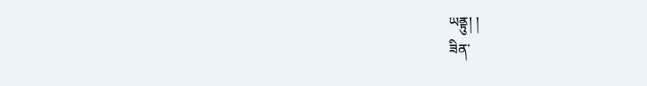ཡནྟུ། །
ཟིན་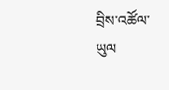བྲིས་འཚོལ་ཡུལ